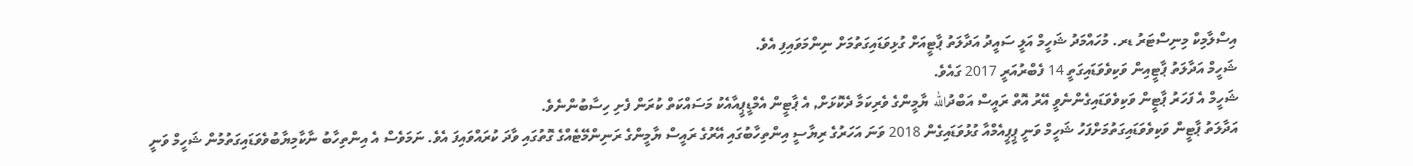އިސްލާމިކް މިނިސްޓަރު ޑރ. މުހައްމަދު ޝަހީމް އަލީ ސައީދު އަދާލަތު ޕާޓީއަށް ގުޅިވަޑައިގަތުމަށް ނިންމަވައިފި އެވެ.
ޝަހީމް އަދާލަތު ޕާޓީއިން ވަކިވެވަޑައިގަތީ 14 ފެބްރުއަރީ 2017 ގައެވެ.
ޝަހީމް އެ ފަހަރު ޕާޓީން ވަކިވެވަޑައިގެންނެވީ އޭރު އޮތް ރައީސް އަބްދުالله ޔާމީންގެ ވެރިކަމާ ދެކޮޅަށް, އެ ޕާޓީން އެމްޑީޕީއާއެކު މަސައްކަތް ކުރަން ފެށި ހިސާބުންނެވެ.
އަދާލަތު ޕާޓީން ވަކިވެވަޑައިގަތުމަށްފަހު ޝަހީމް ވަނީ ޕީޕީއެމްއާ ގުޅުވަޑައިގެން 2018 ވަނަ އަހަރުގެ ރިޔާސީ އިންތިހާބުގައި އޭރުގެ ރައީސް ޔާމީންގެ ރަނިންމޭޓެއްގެ ގޮތުގައި ވާދަ ކުރައްވައިފަ އެވެ. ނަމަވެސް އެ އިންތިހާބު ނާކާމިޔާބުވެވަޑައިގަތުމުން ޝަހީމް ވަނީ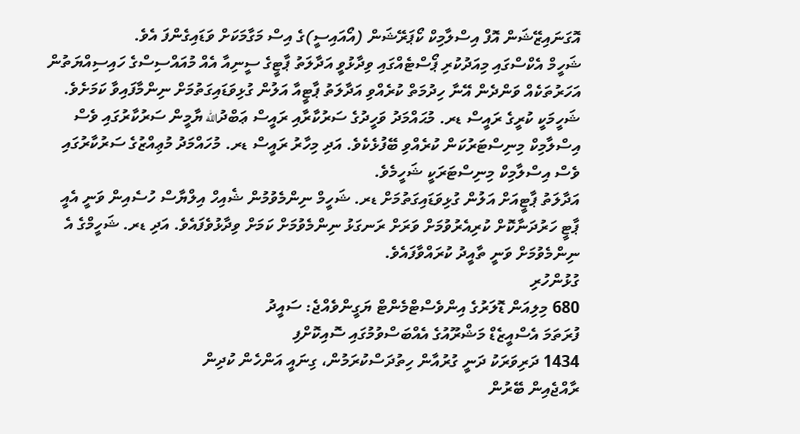އޮގަނައިޒޭޝަން އޮފް އިސްލާމިކް ކޯޕަރޭޝަން (އޯއައިސީ)ގެ އިސް މަގާމަކަށް ވަޑައިގެންފަ އެވެ.
ޝަހީމް އެކްސްގައި މިއަދުކުރި ޕޯސްޓެއްގައި ވިދާޅުވީ އަދާލަތު ޕާޓީގެ ސީނިއާ އެއް މުއައްސިސްގެ ހައިސިއްޔަތުން އަހަރުތަކެއް ވަންދެން އޭނާ ހިދުމަތް ކުރެއްވި އަދާލަތު ޕާޓީއާ އަލުން ގުޅިވަޑައިގަތުމަށް ނިންމާފައިވާ ކަމަށެވެ.
ޝަހީމަކީ ކުރީގެ ރައީސް ޑރ. މުޙައްމަދު ވަހީދުގެ ސަރުކާރާއި ރައީސް ޢަބްދުالله ޔާމީން ސަރުކާރުގައި ވެސް އިސްލާމިކް މިނިސްޓަރުކަން ކުރެއްވި ބޭފުޅެކެވެ. އަދި މިހާރު ރައީސް ޑރ. މުހައްމަދު މުޢިއްޒުގެ ސަރުކާރުގައި ވެސް އިސްލާމިކް މިނިސްޓަރަކީ ޝަހީމެވެ.
އަދާލަތު ޕާޓީއަށް އަލުން ގުޅިވަޑައިގަތުމަށް ޑރ. ޝަހީމް ނިންމެވުމުން ޝެއިހް އިލްޔާސް ހުސެއިން ވަނީ އެއީ ޕާޓީ ހަރުދަނާކޮށް ކުރިއެރުވުމަށް ވަރަށް ރަނގަޅު ނިންމެވުމަށް ކަމަށް ވިދާޅުވެފައެވެ. އަދި ޑރ. ޝަހީމްގެ އެ ނިންމެވުމަށް ވަނީ ތާއީދު ކުރައްވާފައެވެ.
ގުޅުންހުރި
680 މިލިއަން ޑޮލަރުގެ އިންވެސްޓްމެންޓް ޔަގީންވެއްޖެ: ސައީދު
ފުރަތަމަ އެސްއީޒެޑް މަޝްރޫއުގެ އެއްބަސްވުމުގައި ސޮއިކޮށްފި
1434 ދަރިވަރަކު ދަނީ ގުރުއާން ހިތުދަސްކުރަމުން، ގިނައީ އަންހެން ކުދިން
ރާއްޖެއިން ބޭރުން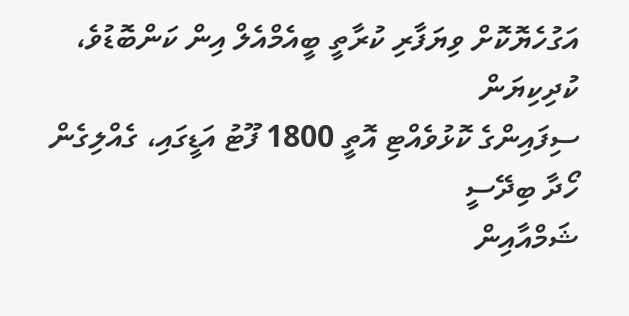އަގުހެޔޮކޮށް ވިޔަފާރި ކުރާތީ ބީއެމްއެލް އިން ކަންބޮޑުވެ، ކުދިކިޔަން
ސިފައިންގެ ކޮޅުވެއްޓި އޮތީ 1800 ފޫޓު އަޑީގައި، ގެއްލިގެން ހޯދާ ބިދޭސީ
ޝަމްއާއިން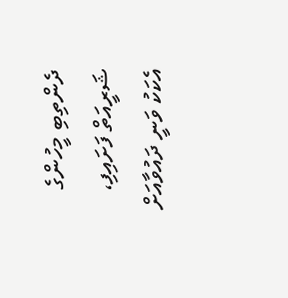ދެންތިބި މީހުންގެ ޝަރީއަތް ފަށައިފި، އެކަކު ވަނީ ދައުވާއަށް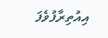އިއުތިރާފުވެފަ